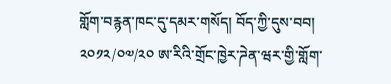གློག་བརྙན་ཁང་དུ་དམར་གསོད། བོད་ཀྱི་དུས་བབ། ༢༠༡༢/༠༧/༢༠ ཨ་རིའི་གྲོང་ཁྱེར་ཌེན་ཝར་གྱི་གློག་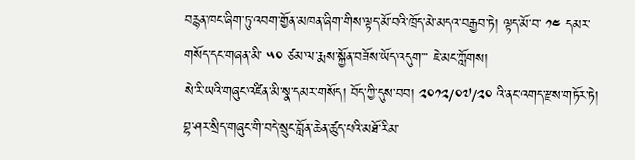བརྙན་ཁང་ཞིག་ཏུ་འབག་གྱོན་མཁན་ཞིག་གིས་ལྟད་མོ་བའི་ཁྲོད་མེ་མདའ་བརྒྱབ་ཏེ། ལྟད་མོ་བ་ ༡༤ དམར་གསོད་དང་གཞན་མི་ ༥༠ ཙམ་ལ་རྨས་སྐྱོན་བཟོས་ཡོད་འདུག་་་ ཇེ་མང་ཀློགས།
སེ་རི་ཡའི་གཞུང་འཛིན་མི་སྣ་དམར་གསོད། བོད་ཀྱི་དུས་བབ། ༢༠༡༢/༠༧/༢༠ འི་ནང་འགད་རྫས་གཏོར་ཏེ། བྷ་ཤར་སྲིད་གཞུང་གི་བདེ་སྲུང་བློན་ཆེན་ཚུད་པའི་མཐོ་རིམ་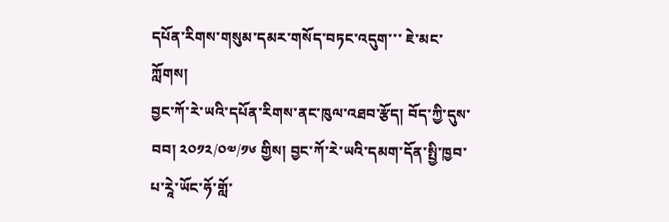དཔོན་རིགས་གསུམ་དམར་གསོད་བཏང་འདུག་་་ ཇེ་མང་ཀློགས།
བྱང་ཀོ་རེ་ཡའི་དཔོན་རིགས་ནང་ཁུལ་འཐབ་རྩོད། བོད་ཀྱི་དུས་བབ། ༢༠༡༢/༠༧/༡༦ གྱིས། བྱང་ཀོ་རེ་ཡའི་དམག་དོན་སྤྱི་ཁྱབ་པ་རཱེ་ཡོང་ཧོ་གློ་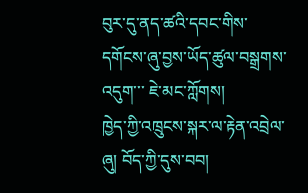བུར་དུ་ནད་ཚའི་དབང་གིས་དགོངས་ཞུ་བྱས་ཡོད་ཚུལ་བསྒྲགས་འདུག་་་ ཇེ་མང་ཀློགས།
ཁྱེད་ཀྱི་འཁྲུངས་སྐར་ལ་རྟེན་འབྲེལ་ཞུ། བོད་ཀྱི་དུས་བབ།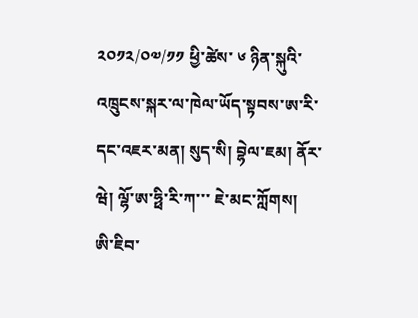༢༠༡༢/༠༧/༡༡ ཕྱི་ཚེས་ ༦ ཉིན་སྐུའི་འཁྲུངས་སྐར་ལ་ཁེལ་ཡོད་སྟབས་ཨ་རི་དང་འཇར་མན། སུད་སི། བྷེལ་ཇམ། ནོར་ཝེ། ལྷོ་ཨ་ཧྥི་རི་ཀ་་་ ཇེ་མང་ཀློགས།
ཨི་ཇིབ་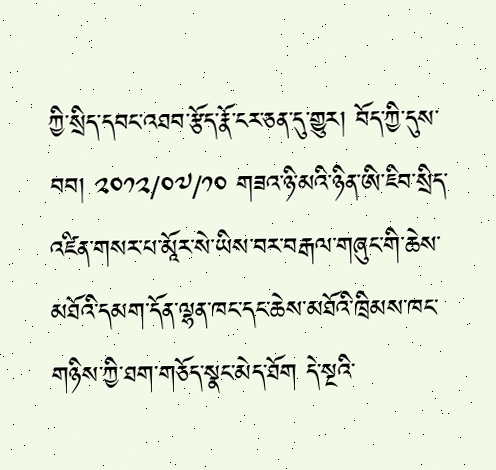ཀྱི་སྲིད་དབང་འཐབ་རྩོད་རྣོ་ངར་ཅན་དུ་གྱུར། བོད་ཀྱི་དུས་བབ། ༢༠༡༢/༠༧/༡༠ གཟའ་ཉི་མའི་ཉིན་ཨི་ཇིབ་སྲིད་འཛིན་གསར་པ་མཱོར་སེ་ཡིས་བར་བརྒལ་གཞུང་གི་ཆེས་མཐོའི་དམག་དོན་ལྷན་ཁང་དང་ཆེས་མཐོའི་ཁྲིམས་ཁང་གཉིས་ཀྱི་ཐག་གཅོད་སྣང་མེད་ཐོག དེ་སྔའི་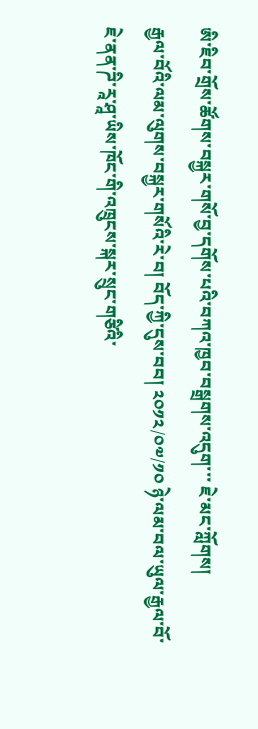ཨི་ཇིབ་གྲོས་ཚོགས་བསྐྱར་གསོ་བྱ་དགོས་པའི་བཀའ་ཁྱབ་བསྒྲགས་འདུག་་་ ཇེ་མང་ཀློགས།
རྒྱལ་བོའི་ལམ་ལུགས་བསྐྱར་གསོའི་རེ་བ། བོད་ཀྱི་དུས་བབ། ༢༠༡༢/༠༧/༡༠ ཉེ་ལམ་བལ་ཡུལ་རྒྱལ་བོ་ཇེ་ནན་ཌི་རཱ་ཤཱ་ཡིས་ཁོང་གི་འཁྲུངས་སྐར་སྲུང་གཙིའི་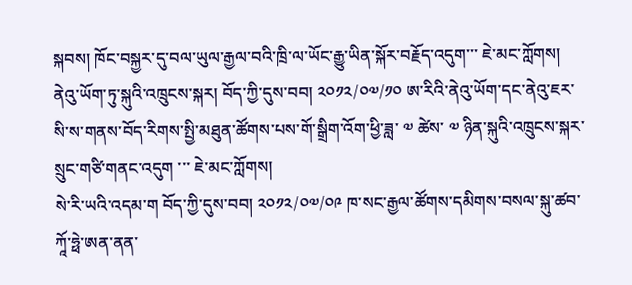སྐབས། ཁོང་བསྐྱར་དུ་བལ་ཡུལ་རྒྱལ་བའི་ཁྲི་ལ་ཡོང་རྒྱུ་ཡིན་སྐོར་བརྗོད་འདུག་་་ ཇེ་མང་ཀློགས།
ནེའུ་ཡོག་ཏུ་སྐུའི་འཁྲུངས་སྐར། བོད་ཀྱི་དུས་བབ། ༢༠༡༢/༠༧/༡༠ ཨ་རིའི་ནེའུ་ཡོག་དང་ནེའུ་ཇར་སི་ས་གནས་བོད་རིགས་སྤྱི་མཐུན་ཚོགས་པས་གོ་སྒྲིག་འོག་ཕྱི་ཟླ་ ༧ ཚེས་ ༧ ཉིན་སྐུའི་འཁྲུངས་སྐར་སྲུང་གཙི་གནང་འདུག ་་་ ཇེ་མང་ཀློགས།
སེ་རི་ཡའི་འདམ་ག བོད་ཀྱི་དུས་བབ། ༢༠༡༢/༠༧/༠༩ ཁ་སང་རྒྱལ་ཚོགས་དམིགས་བསལ་སྐུ་ཚབ་ཀཱོ་ཧྥེ་ཨན་ནན་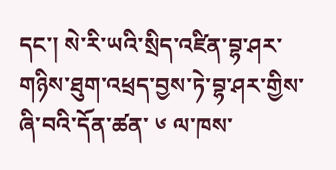དང་། སེ་རི་ཡའི་སྲིད་འཛིན་བྷ་ཤར་གཉིས་ཐུག་འཕྲད་བྱས་ཏེ་བྷ་ཤར་གྱིས་ཞི་བའི་དོན་ཚན་ ༦ ལ་ཁས་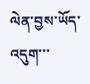ལེན་བྱས་ཡོད་འདུག་་་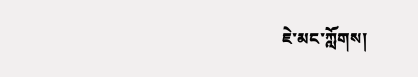ཇེ་མང་ཀློགས།